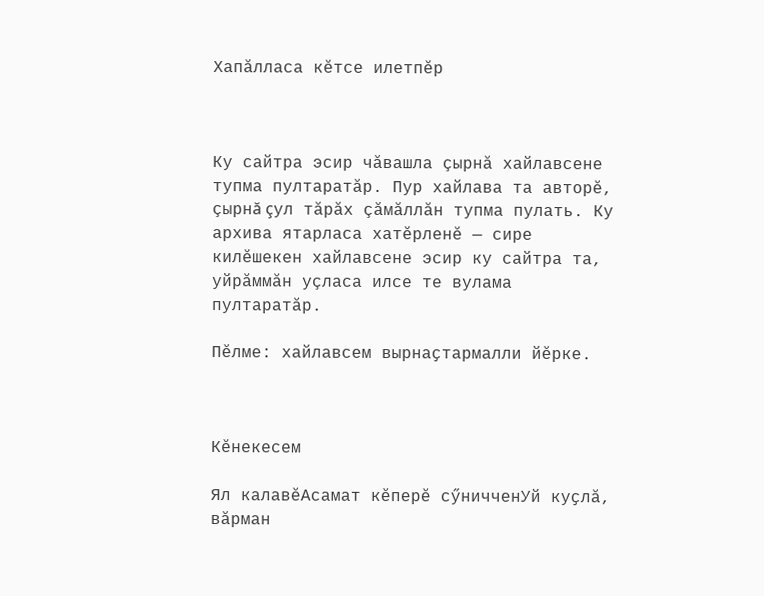Хапăлласа кĕтсе илетпĕр



Ку сайтра эсир чăвашла çырнă хайлавсене тупма пултаратăр. Пур хайлава та авторĕ, çырнă çул тăрăх çăмăллăн тупма пулать. Ку архива ятарласа хатĕрленĕ — сире килĕшекен хайлавсене эсир ку сайтра та, уйрăммăн уçласа илсе те вулама пултаратăр.

Пӗлме: хайлавсем вырнаҫтармалли йӗрке.



Кĕнекесем

Ял калавĕАсамат кӗперӗ сӳничченУй куҫлӑ, вӑрман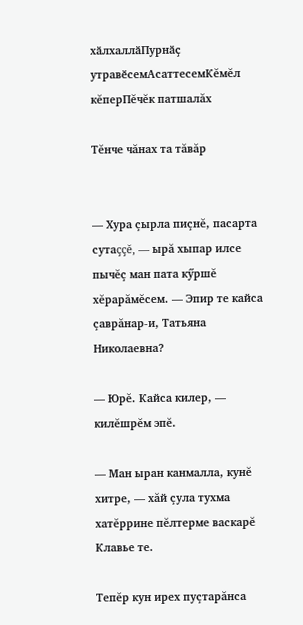хӑлхаллӑПурнӑҫ утравӗсемАсаттесемКĕмĕл кĕперПĕчĕк патшалăх

Тĕнче чăнах та тăвăр


— Хура çырла пиçнĕ, пасарта сутаççĕ, — ырă хыпар илсе пычĕç ман пата кӳршĕ хĕрарăмĕсем. — Эпир те кайса çаврăнар-и, Татьяна Николаевна?

— Юрĕ. Кайса килер, — килĕшрĕм эпĕ.

— Ман ыран канмалла, кунĕ хитре, — хăй çула тухма хатĕррине пĕлтерме васкарĕ Клавье те.

Тепĕр кун ирех пуçтарăнса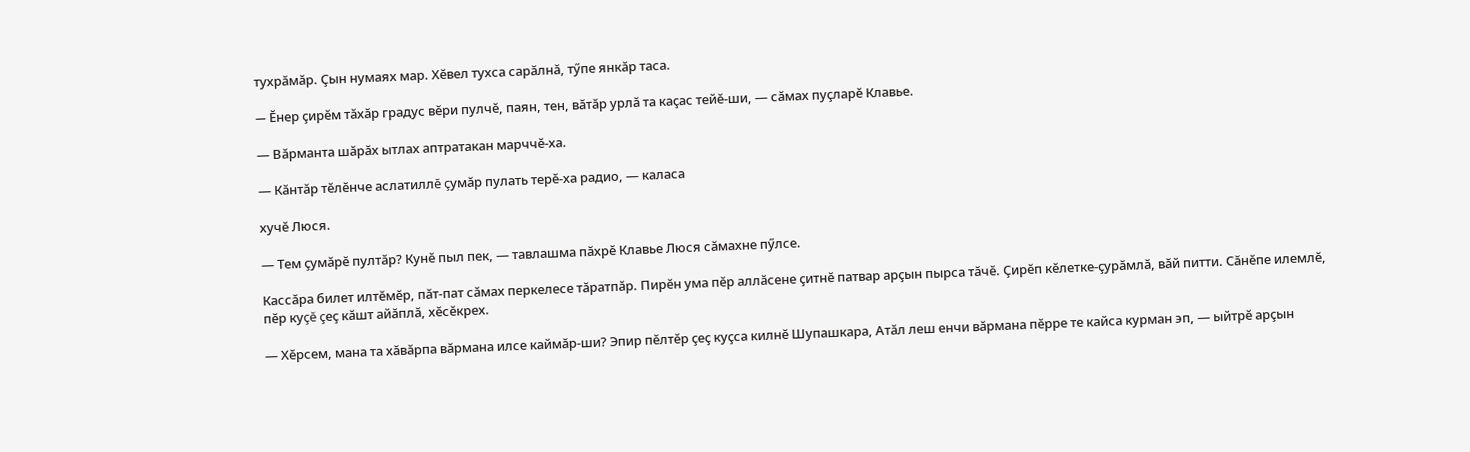тухрăмăр. Çын нумаях мар. Хĕвел тухса сарăлнă, тӳпе янкăр таса.

— Ĕнер çирĕм тăхăр градус вĕри пулчĕ, паян, тен, вăтăр урлă та каçас тейĕ-ши, — сăмах пуçларĕ Клавье.

— Вăрманта шăрăх ытлах аптратакан марччĕ-ха.

— Кăнтăр тĕлĕнче аслатиллĕ çумăр пулать терĕ-ха радио, — каласа

хучĕ Люся.

— Тем çумăрĕ пултăр? Кунĕ пыл пек, — тавлашма пăхрĕ Клавье Люся сăмахне пӳлсе.

Кассăра билет илтĕмĕр, пăт-пат сăмах перкелесе тăратпăр. Пирĕн ума пĕр аллăсене çитнĕ патвар арçын пырса тăчĕ. Çирĕп кĕлетке-çурăмлă, вăй питти. Сăнĕпе илемлĕ, пĕр куçĕ çеç кăшт айăплă, хĕсĕкрех.

— Хĕрсем, мана та хăвăрпа вăрмана илсе каймăр-ши? Эпир пĕлтĕр çеç куçса килнĕ Шупашкара, Атăл леш енчи вăрмана пĕрре те кайса курман эп, — ыйтрĕ арçын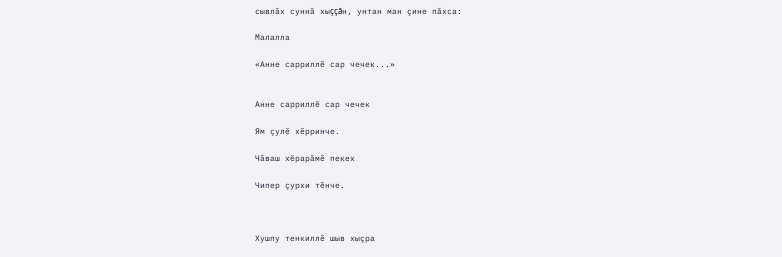сывлăх суннă хыççăн, унтан ман çине пăхса:

Малалла

«Анне сарриллĕ сар чечек...»


Анне сарриллĕ сар чечек

Ям çулĕ хĕрринче.

Чăваш хĕрарăмĕ пекех

Чипер çурхи тĕнче.



Хушпу тенкиллĕ шыв хыçра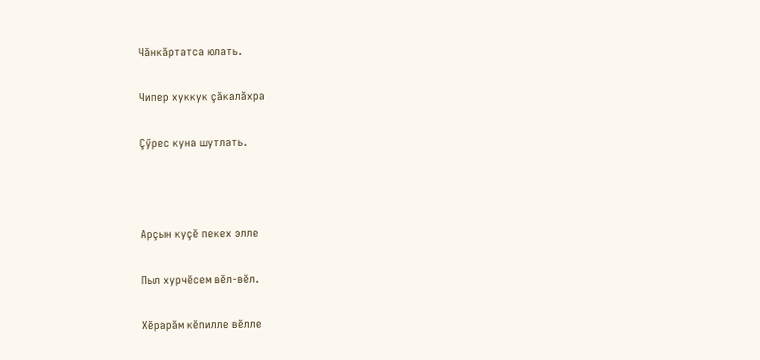Чăнкăртатса юлать.

Чипер хуккук çăкалăхра

Çӳрес куна шутлать.



Арçын куçĕ пекех элле

Пыл хурчĕсем вĕл-вĕл.

Хĕрарăм кĕпилле вĕлле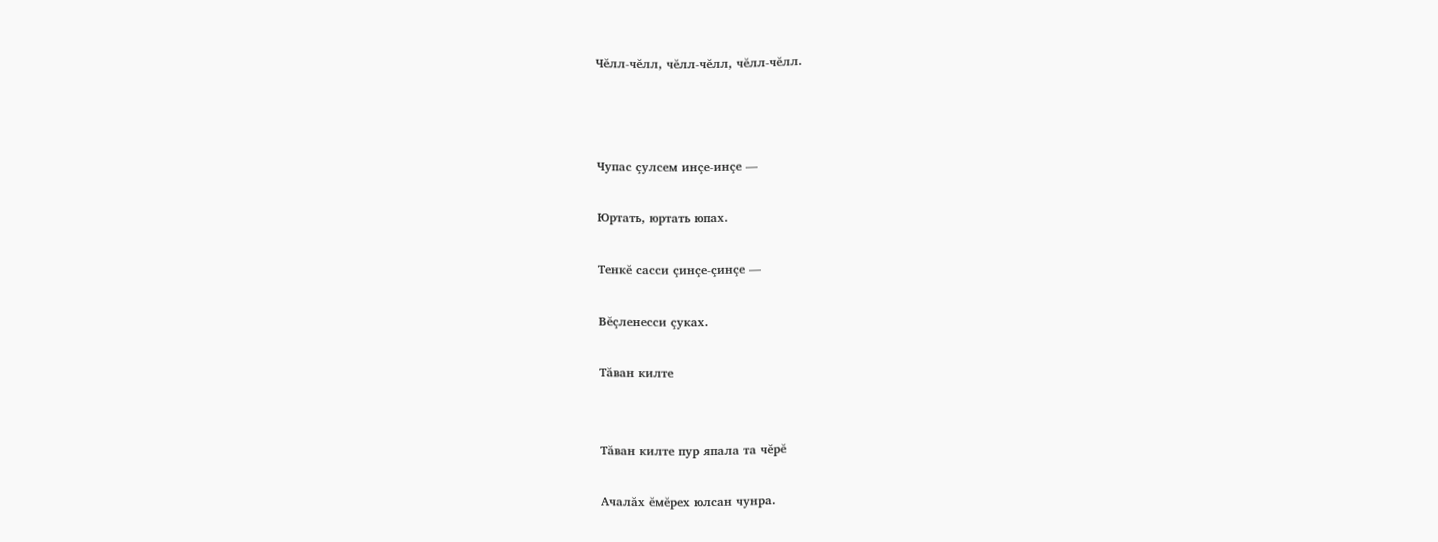Чĕлл-чĕлл, чĕлл-чĕлл, чĕлл-чĕлл.



Чупас çулсем инçе-инçе —

Юртать, юртать юпах.

Тенкĕ сасси çинçе-çинçе —

Вĕçленесси çуках.

Тăван килте


Тăван килте пур япала та чĕрĕ

Ачалăх ĕмĕрех юлсан чунра.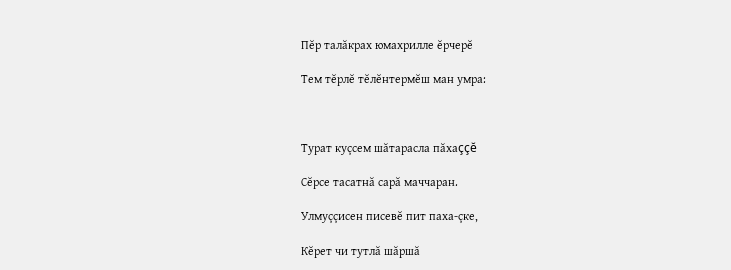Пĕр талăкрах юмахрилле ĕрчерĕ

Тем тĕрлĕ тĕлĕнтермĕш ман умра:



Турат куçсем шăтарасла пăхаççĕ

Сĕрсе тасатнă сарă маччаран.

Улмуççисен писевĕ пит паха-çке,

Кĕрет чи тутлă шăршă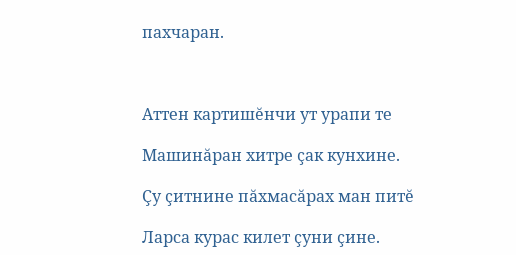пахчаран.



Аттен картишĕнчи ут урапи те

Машинăран хитре çак кунхине.

Çу çитнине пăхмасăрах ман питĕ

Ларса курас килет çуни çине.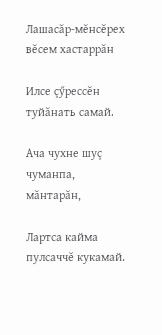Лашасăр-мĕнсĕрех вĕсем хастаррăн

Илсе çӳрессĕн туйăнать самай.

Ача чухне шуç чуманпа, мăнтарăн,

Лартса кайма пулсаччĕ кукамай.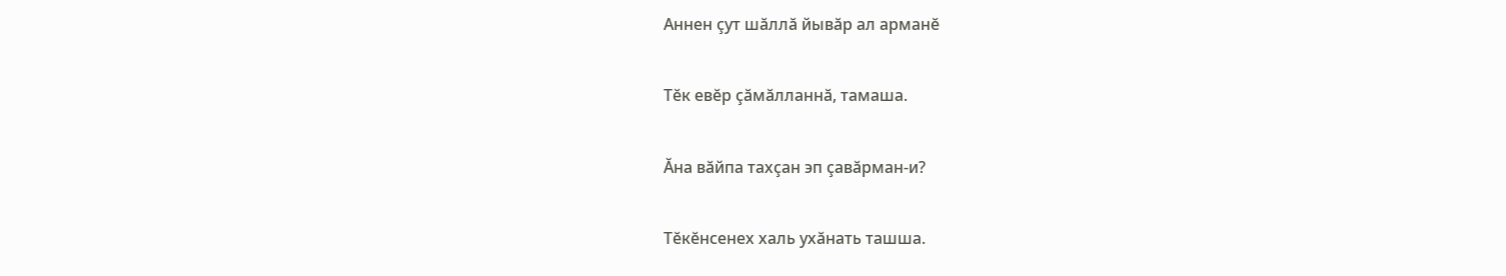Аннен çут шăллă йывăр ал арманĕ

Тĕк евĕр çăмăлланнă, тамаша.

Ăна вăйпа тахçан эп çавăрман-и?

Тĕкĕнсенех халь ухăнать ташша.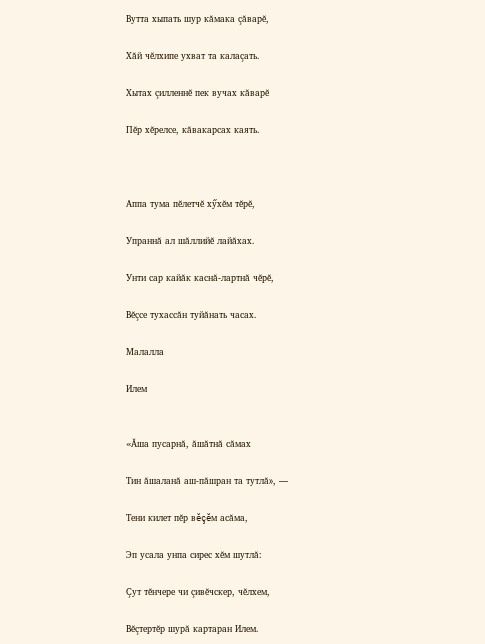Вутта хыпать шур кăмака çăварĕ,

Хăй чĕлхипе ухват та калаçать.

Хытах çилленнĕ пек вучах кăварĕ

Пĕр хĕрелсе, кăвакарсах каять.



Аппа тума пĕлетчĕ хӳхĕм тĕрĕ,

Упраннă ал шăллийĕ лайăхах.

Унти сар кайăк каснă-лартнă чĕрĕ,

Вĕçсе тухассăн туйăнать часах.

Малалла

Илем


«Ăша пусарнă, ăшăтнă сăмах

Тин ăшаланă аш-пăшран та тутлă», —

Тени килет пĕр вĕçĕм асăма,

Эп усала унпа сирес хĕм шутлă:

Çут тĕнчере чи çивĕчскер, чĕлхем,

Вĕçтертĕр шурă картаран Илем.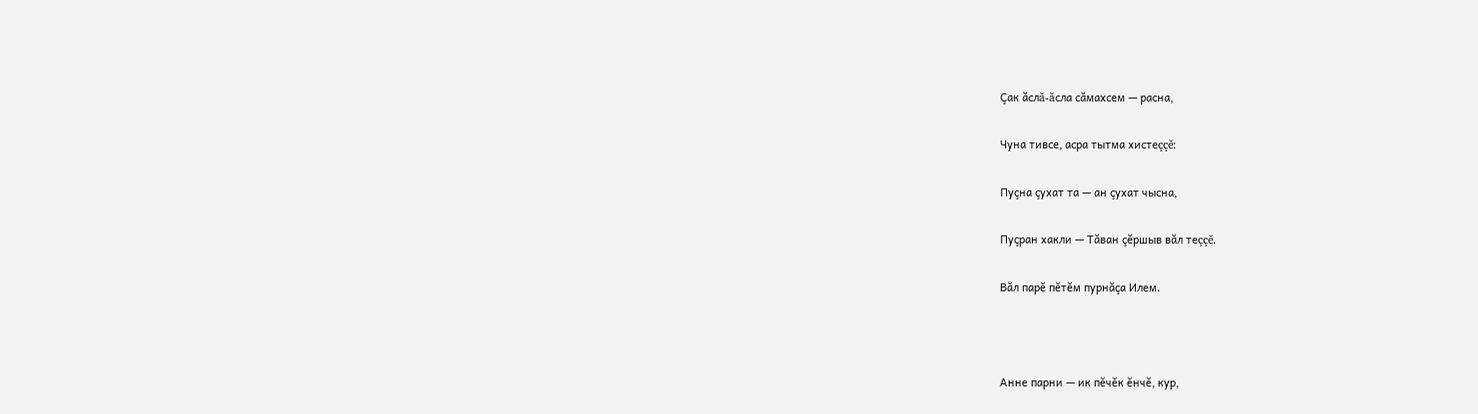Çак ăслă-ăсла сăмахсем — расна,

Чуна тивсе, асра тытма хистеççĕ:

Пуçна çухат та — ан çухат чысна,

Пуçран хакли — Тăван çĕршыв вăл теççĕ.

Вăл парĕ пĕтĕм пурнăçа Илем.



Анне парни — ик пĕчĕк ĕнчĕ, кур,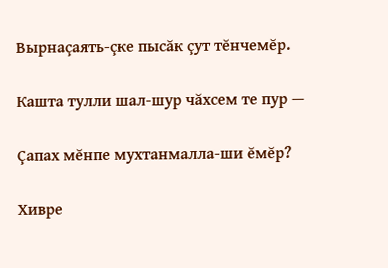Вырнаçаять-çке пысăк çут тĕнчемĕр.

Кашта тулли шал-шур чăхсем те пур —

Çапах мĕнпе мухтанмалла-ши ĕмĕр?

Хивре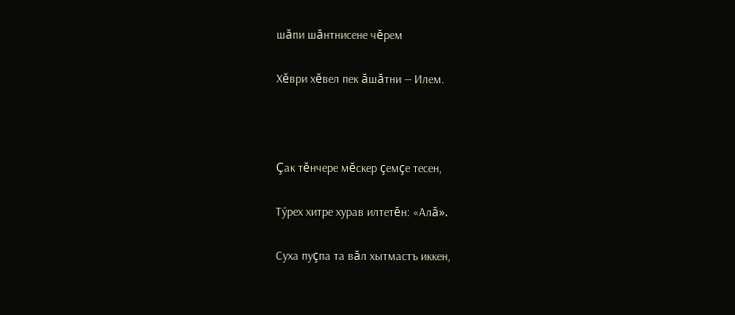шăпи шăнтнисене чĕрем

Хĕври хĕвел пек ăшăтни — Илем.



Çак тĕнчере мĕскер çемçе тесен,

Тӳрех хитре хурав илтетĕн: «Алă».

Суха пуçпа та вăл хытмастъ иккен,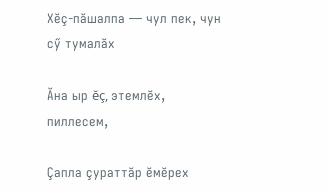Хĕç-пăшалпа — чул пек, чун сӳ тумалăх

Ăна ыр ĕç, этемлĕх, пиллесем,

Çапла çураттăр ĕмĕрех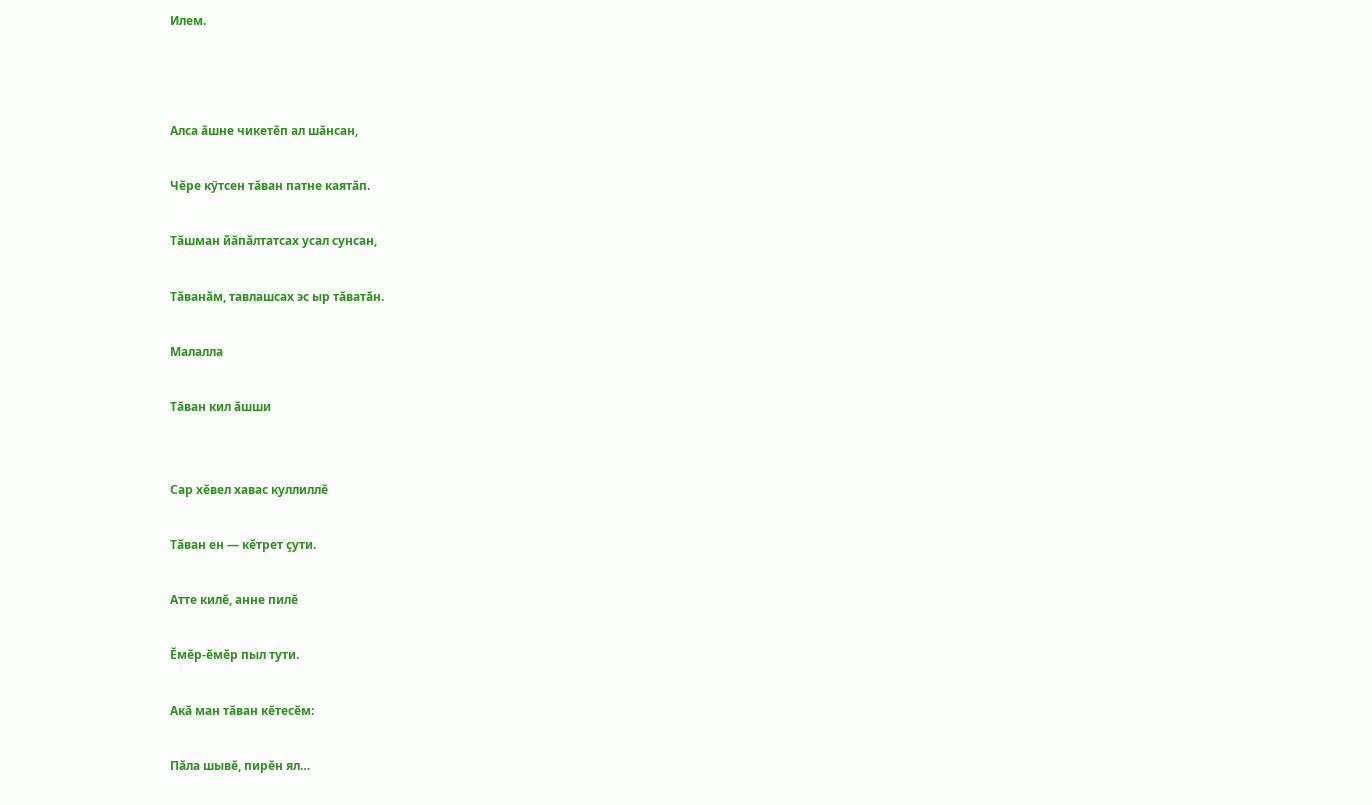Илем.



Алса ăшне чикетĕп ал шăнсан,

Чĕре кӳтсен тăван патне каятăп.

Тăшман йăпăлтатсах усал сунсан,

Тăванăм, тавлашсах эс ыр тăватăн.

Малалла

Тăван кил ăшши


Сар хĕвел хавас куллиллĕ

Тăван ен — кĕтрет çути.

Атте килĕ, анне пилĕ

Ĕмĕр-ĕмĕр пыл тути.

Акă ман тăван кĕтесĕм:

Пăла шывĕ, пирĕн ял…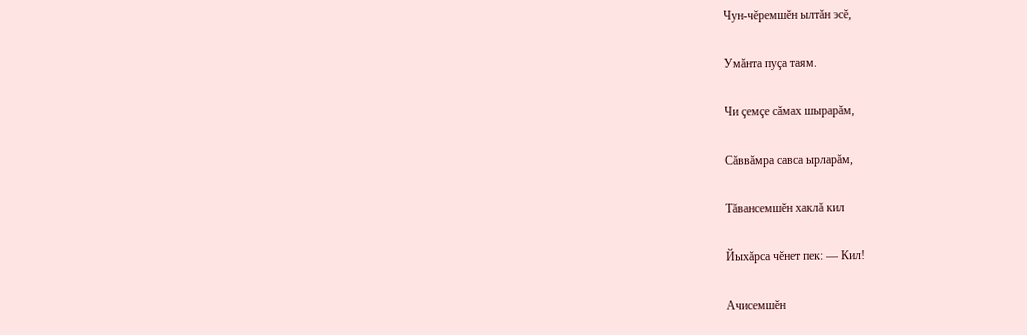Чун-чĕремшĕн ылтăн эсĕ,

Умăнта пуçа таям.

Чи çемçе сăмах шырарăм,

Сăввăмра савса ырларăм,

Тăвансемшĕн хаклă кил

Йыхăрса чĕнет пек: — Кил!

Ачисемшĕн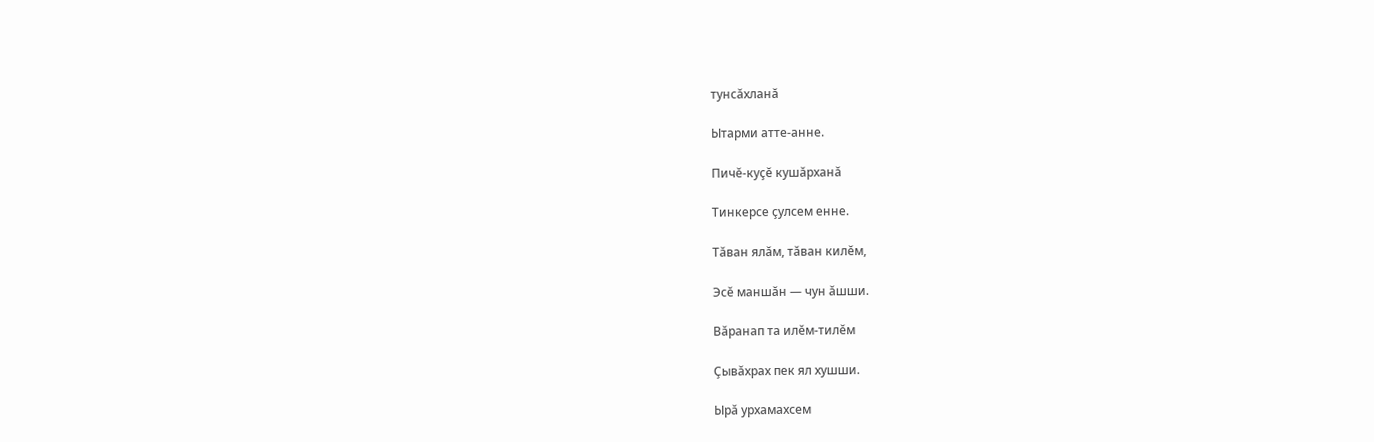тунсăхланă

Ытарми атте-анне.

Пичĕ-куçĕ кушăрханă

Тинкерсе çулсем енне.

Тăван ялăм, тăван килĕм,

Эсĕ маншăн — чун ăшши.

Вăранап та илĕм-тилĕм

Çывăхрах пек ял хушши.

Ырă урхамахсем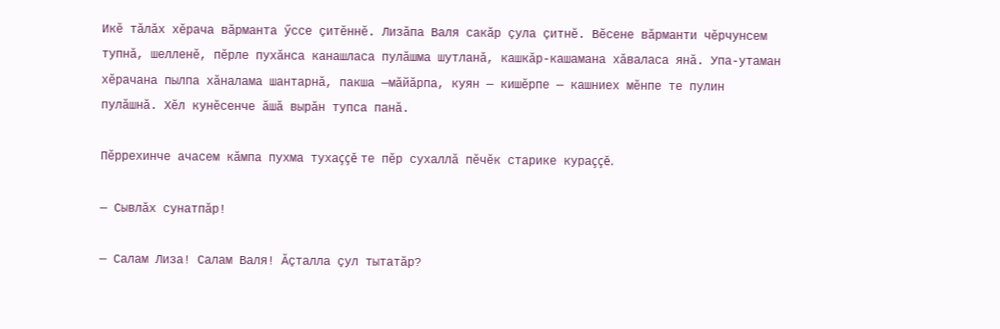Икĕ тăлăх хĕрача вăрманта ӳссе çитĕннĕ. Лизăпа Валя сакăр çула çитнĕ. Вĕсене вăрманти чĕрчунсем тупнă, шелленĕ, пĕрле пухăнса канашласа пулăшма шутланă, кашкăр-кашамана хăваласа янă. Упа-утаман хĕрачана пылпа хăналама шантарнă, пакша —мăйăрпа, куян — кишĕрпе — кашниех мĕнпе те пулин пулăшнă. Хĕл кунĕсенче ăшă вырăн тупса панă.

Пĕррехинче ачасем кăмпа пухма тухаççĕ те пĕр сухаллă пĕчĕк старике кураççĕ.

— Сывлăх сунатпăр!

— Салам Лиза! Салам Валя! Ăçталла çул тытатăр?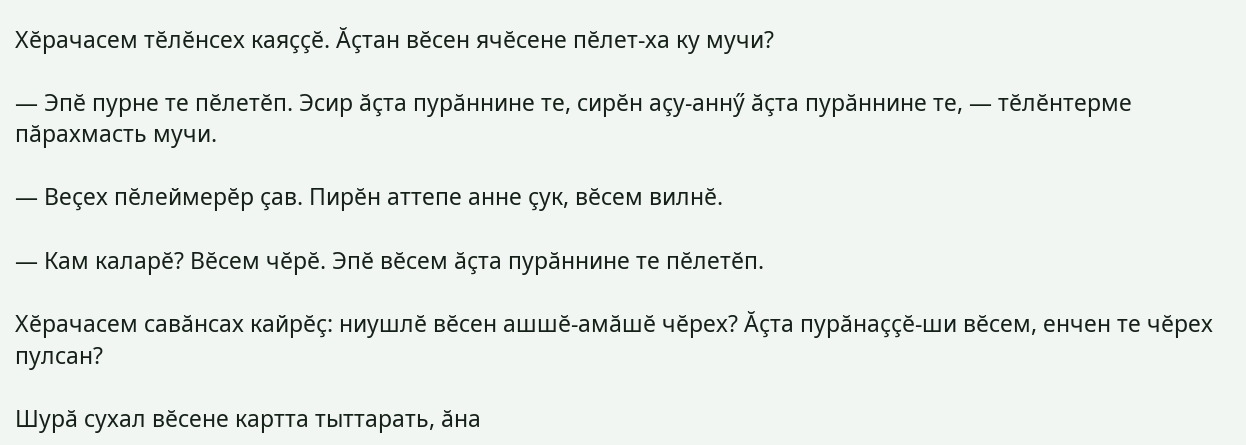Хĕрачасем тĕлĕнсех каяççĕ. Ăçтан вĕсен ячĕсене пĕлет-ха ку мучи?

— Эпĕ пурне те пĕлетĕп. Эсир ăçта пурăннине те, сирĕн аçу-аннӳ ăçта пурăннине те, — тĕлĕнтерме пăрахмасть мучи.

— Веçех пĕлеймерĕр çав. Пирĕн аттепе анне çук, вĕсем вилнĕ.

— Кам каларĕ? Вĕсем чĕрĕ. Эпĕ вĕсем ăçта пурăннине те пĕлетĕп.

Хĕрачасем савăнсах кайрĕç: ниушлĕ вĕсен ашшĕ-амăшĕ чĕрех? Ăçта пурăнаççĕ-ши вĕсем, енчен те чĕрех пулсан?

Шурă сухал вĕсене картта тыттарать, ăна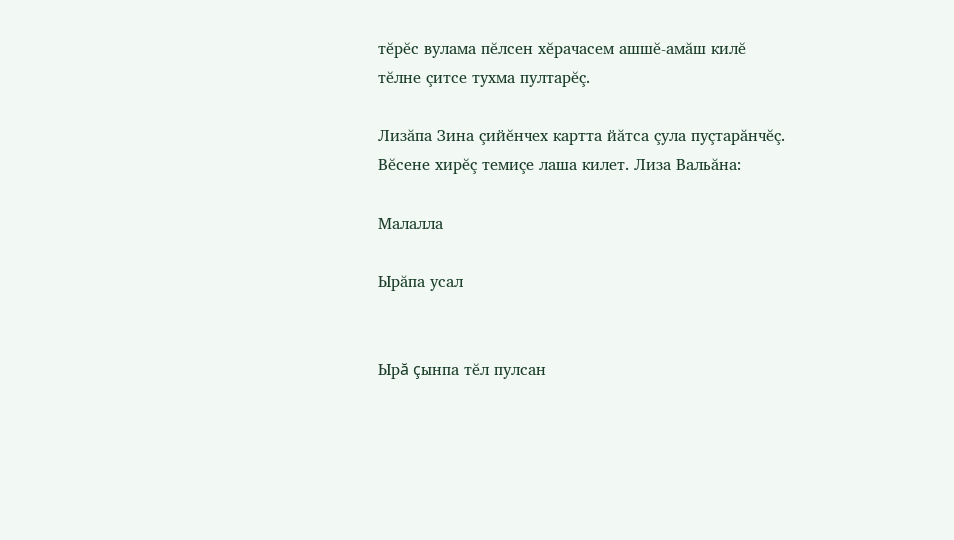тĕрĕс вулама пĕлсен хĕрачасем ашшĕ-амăш килĕ тĕлне çитсе тухма пултарĕç.

Лизăпа Зина çийĕнчех картта йăтса çула пуçтарăнчĕç. Вĕсене хирĕç темиçе лаша килет. Лиза Вальăна:

Малалла

Ырăпа усал


Ырă çынпа тĕл пулсан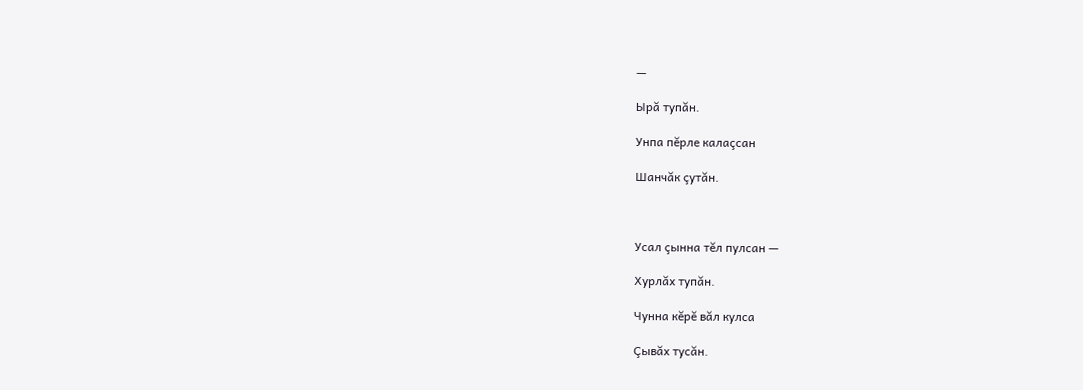—

Ырă тупăн.

Унпа пĕрле калаçсан

Шанчăк çутăн.



Усал çынна тĕл пулсан —

Хурлăх тупăн.

Чунна кĕрĕ вăл кулса

Çывăх тусăн.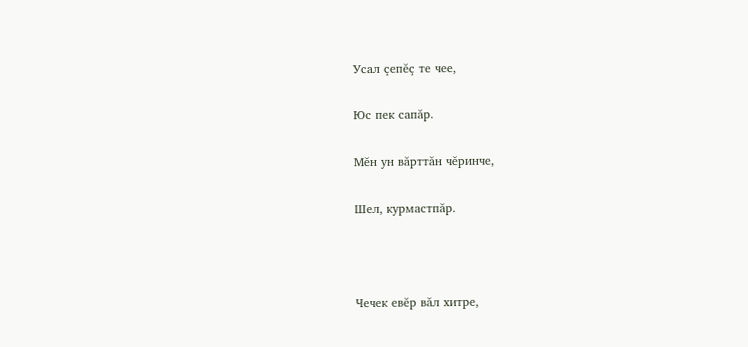Усал çепĕç те чее,

Юс пек сапăр.

Мĕн ун вăрттăн чĕринче,

Шел, курмастпăр.



Чечек евĕр вăл хитре,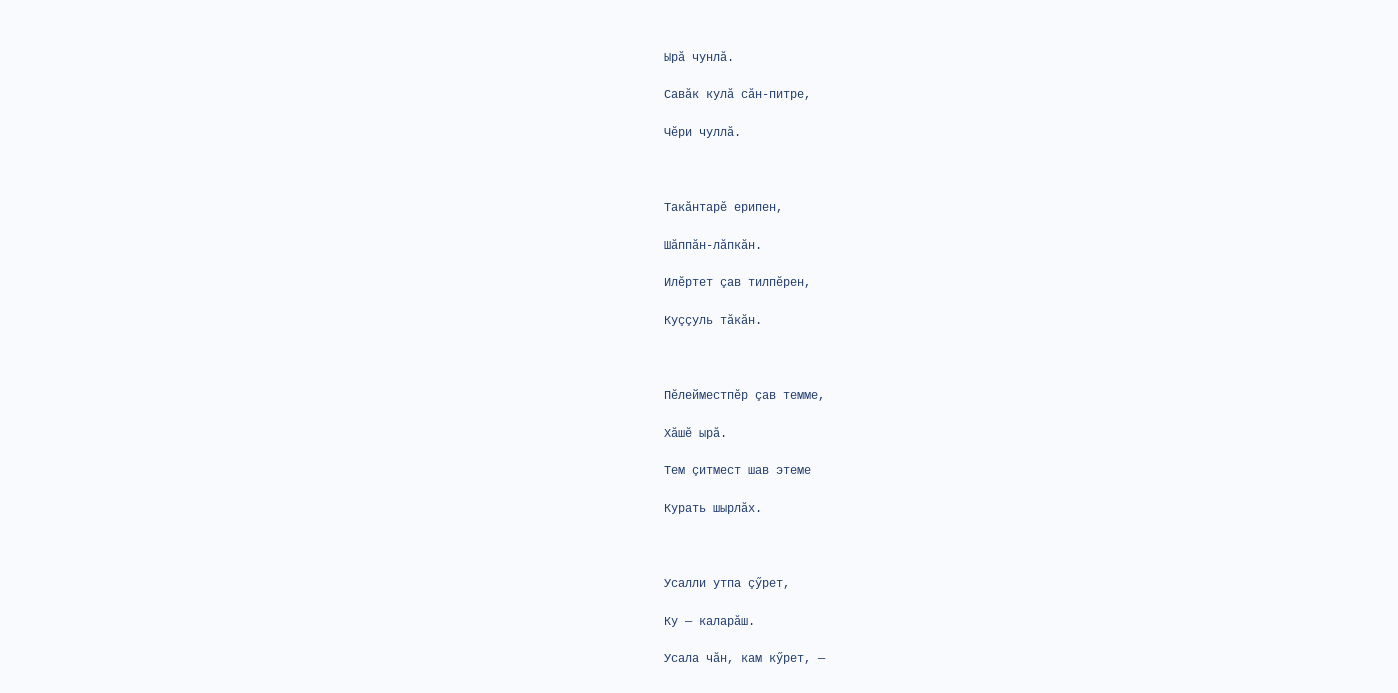Ырă чунлă.

Савăк кулă сăн-питре,

Чĕри чуллă.



Такăнтарĕ ерипен,

Шăппăн-лăпкăн.

Илĕртет çав тилпĕрен,

Куççуль тăкăн.



Пĕлейместпĕр çав темме,

Хăшĕ ырă.

Тем çитмест шав этеме

Курать шырлăх.



Усалли утпа çӳрет,

Ку — каларăш.

Усала чăн, кам кӳрет, —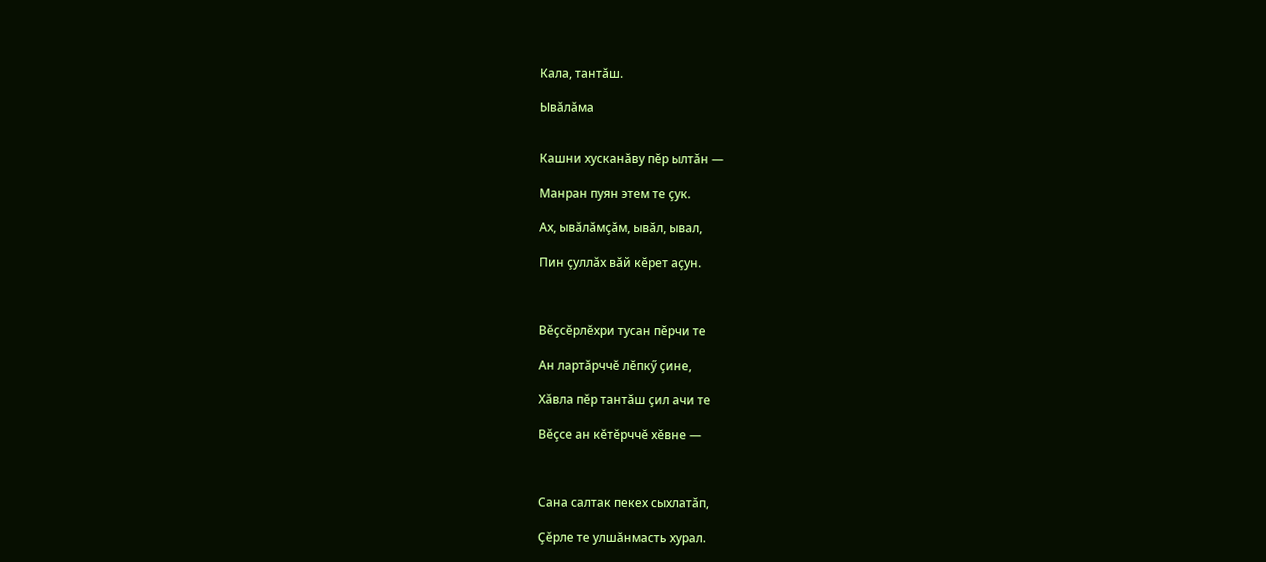Кала, тантăш.

Ывăлăма


Кашни хусканăву пĕр ылтăн —

Манран пуян этем те çук.

Ах, ывăлăмçăм, ывăл, ывал,

Пин çуллăх вăй кĕрет аçун.



Вĕçсĕрлĕхри тусан пĕрчи те

Ан лартăрччĕ лĕпкӳ çине,

Хăвла пĕр тантăш çил ачи те

Вĕçсе ан кĕтĕрччĕ хĕвне —



Сана салтак пекех сыхлатăп,

Çĕрле те улшăнмасть хурал.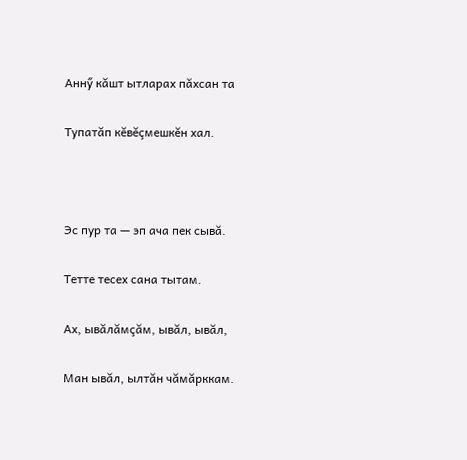Аннӳ кăшт ытларах пăхсан та

Тупатăп кĕвĕçмешкĕн хал.



Эс пур та — эп ача пек сывă.

Тетте тесех сана тытам.

Ах, ывăлăмçăм, ывăл, ывăл,

Ман ывăл, ылтăн чăмăрккам.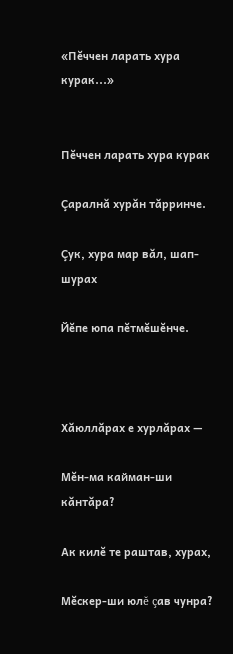«Пĕччен ларать хура курак...»


Пĕччен ларать хура курак

Çаралнă хурăн тăрринче.

Çук, хура мар вăл, шап-шурах

Йĕпе юпа пĕтмĕшĕнче.



Хăюллăрах е хурлăрах —

Мĕн-ма кайман-ши кăнтăра?

Ак килĕ те раштав, хурах,

Мĕскер-ши юлĕ çав чунра?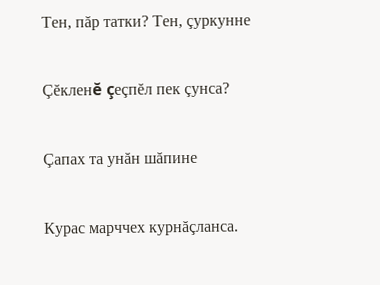Тен, пăр татки? Тен, çуркунне

Çĕкленĕ çеçпĕл пек çунса?

Çапах та унăн шăпине

Курас марччех курнăçланса.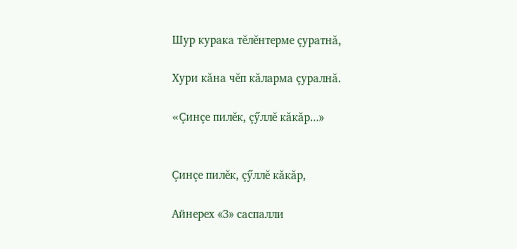Шур курака тĕлĕнтерме çуратнă,

Хури кăна чĕп кăларма çуралнă.

«Çинçе пилĕк, çӳллĕ кăкăр...»


Çинçе пилĕк, çӳллĕ кăкăр,

Айнерех «З» саспалли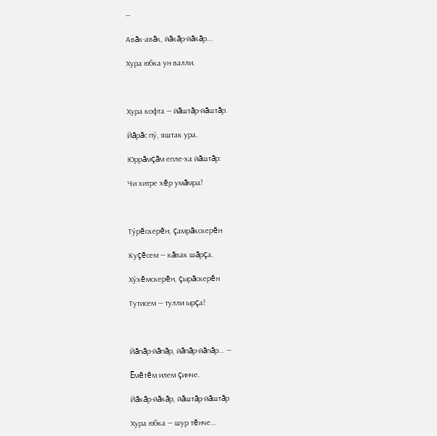—

Авăк-авăк, йăкăр-йăкăр...

Хура юбка ун валли.



Хура кофта — йăштăр-йăштăр.

Йăрăс пӳ, яштак ура.

Юррăмçăм епле-ха йăштăр:

Чи хитре хĕр умăмра!



Тӳрĕскерĕн, çамрăкскерĕн

Куçĕсем — кăвак шăрçа.

Хӳхĕмскерĕн, çырăскерĕн

Тутисем — тулли ырçа!



Йăпăр-йăпăр, йăпăр-йăпăр... —

Ĕмĕтĕм илем çинче.

Йăкăр-йăкăр, йăштăр-йăштăр

Хура юбка — шур тĕнче...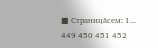■ Страницăсем: 1... 449 450 451 452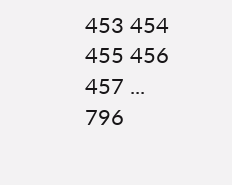453 454 455 456 457 ... 796